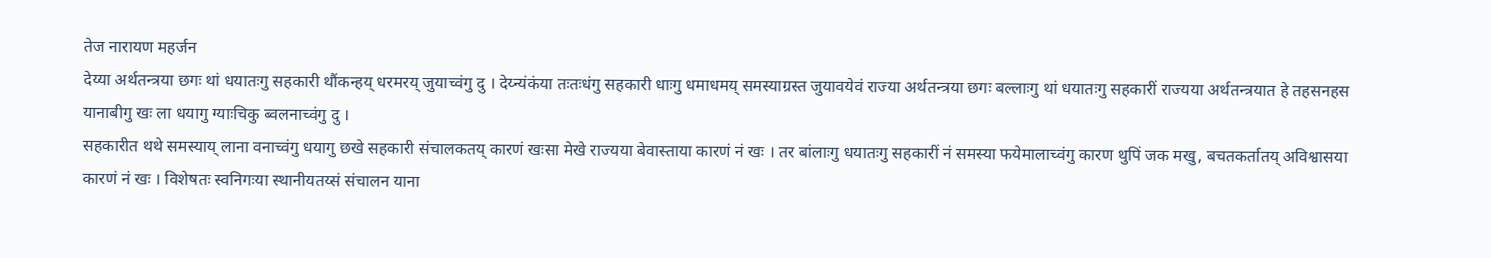तेज नारायण महर्जन
देय्या अर्थतन्त्रया छगः थां धयातःगु सहकारी थौंकन्हय् धरमरय् जुयाच्वंगु दु । देय्न्यंकंया तःतःधंगु सहकारी धाःगु धमाधमय् समस्याग्रस्त जुयावयेवं राज्या अर्थतन्त्रया छगः बल्लाःगु थां धयातःगु सहकारीं राज्यया अर्थतन्त्रयात हे तहसनहस यानाबीगु खः ला धयागु ग्याःचिकु ब्वलनाच्वंगु दु ।
सहकारीत थथे समस्याय् लाना वनाच्वंगु धयागु छखे सहकारी संचालकतय् कारणं खःसा मेखे राज्यया बेवास्ताया कारणं नं खः । तर बांलाःगु धयातःगु सहकारीं नं समस्या फयेमालाच्वंगु कारण थुपिं जक मखु, बचतकर्तातय् अविश्वासया कारणं नं खः । विशेषतः स्वनिगःया स्थानीयतय्सं संचालन याना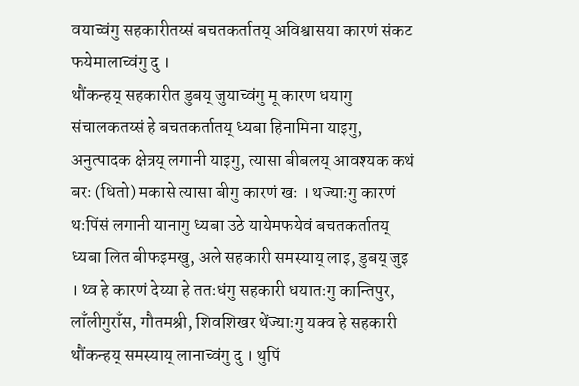वयाच्वंगु सहकारीतय्सं बचतकर्तातय् अविश्वासया कारणं संकट फयेमालाच्वंगु दु ।
थौंकन्हय् सहकारीत डुबय् जुयाच्वंगु मू कारण धयागु संचालकतय्सं हे बचतकर्तातय् ध्यबा हिनामिना याइगु, अनुत्पादक क्षेत्रय् लगानी याइगु, त्यासा बीबलय् आवश्यक कथं बरः (धितो) मकासे त्यासा बीगु कारणं खः । थज्याःगु कारणं थःपिंसं लगानी यानागु ध्यबा उठे यायेमफयेवं बचतकर्तातय् ध्यबा लित बीफइमखु, अले सहकारी समस्याय् लाइ, डुबय् जुइ । थ्व हे कारणं देय्या हे ततःधंगु सहकारी धयातःगु कान्तिपुर, लाँलीगुराँस, गौतमश्री, शिवशिखर थेंज्याःगु यक्व हे सहकारी थौंकन्हय् समस्याय् लानाच्वंगु दु । थुपिं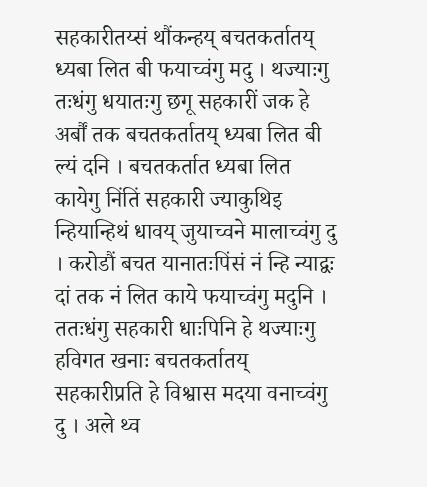सहकारीतय्सं थौंकन्हय् बचतकर्तातय् ध्यबा लित बी फयाच्वंगु मदु । थज्याःगु तःधंगु धयातःगु छगू सहकारीं जक हे अर्बौं तक बचतकर्तातय् ध्यबा लित बी ल्यं दनि । बचतकर्तात ध्यबा लित कायेगु निंतिं सहकारी ज्याकुथिइ न्हियान्हिथं धावय् जुयाच्वने मालाच्वंगु दु । करोडौं बचत यानातःपिंसं नं न्हि न्याद्वः दां तक नं लित काये फयाच्वंगु मदुनि । ततःधंगु सहकारी धाःपिनि हे थज्याःगु हविगत खनाः बचतकर्तातय् सहकारीप्रति हे विश्वास मदया वनाच्वंगु दु । अले थ्व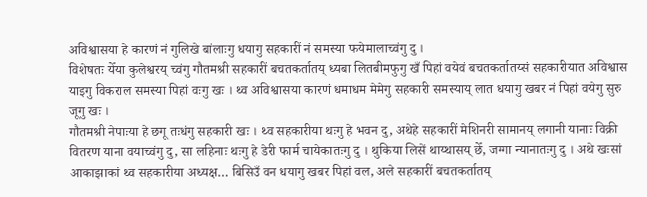अविश्वासया हे कारणं नं गुलिखे बांलाःगु धयागु सहकारीं नं समस्या फयेमालाच्वंगु दु ।
विशेषतः येँया कुलेश्वरय् च्वंगु गौतमश्री सहकारीं बचतकर्तातय् ध्यबा लितबीमफुगु खँ पिहां वयेवं बचतकर्तातय्सं सहकारीयात अविश्वास याइगु विकराल समस्या पिहां वःगु खः । थ्व अविश्वासया कारणं धमाधम मेमेगु सहकारी समस्याय् लात धयागु खबर नं पिहां वयेगु सुरु जूगु खः ।
गौतमश्री नेपाःया हे छगू तःधंगु सहकारी खः । थ्व सहकारीया थःगु हे भवन दु, अथेहे सहकारीं मेशिनरी सामानय् लगानी यानाः विक्री वितरण याना वयाच्वंगु दु, सा लहिनाः थःगु हे डेरी फार्म चायेकातःगु दु । थुकिया लिसें थाय्थासय् छेँ, जग्गा न्यानातःगु दु । अथे खःसां आकाझाकां थ्व सहकारीया अध्यक्ष… बिसिउँ वन धयागु खबर पिहां वल, अले सहकारीं बचतकर्तातय्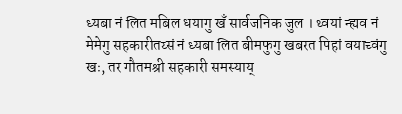ध्यबा नं लित मबिल धयागु खँ सार्वजनिक जुल । थ्वयां न्ह्यव नं मेमेगु सहकारीतय्सं नं ध्यबा लित बीमफुगु खबरत पिहां वयाच्वंगु खः, तर गौतमश्री सहकारी समस्याय्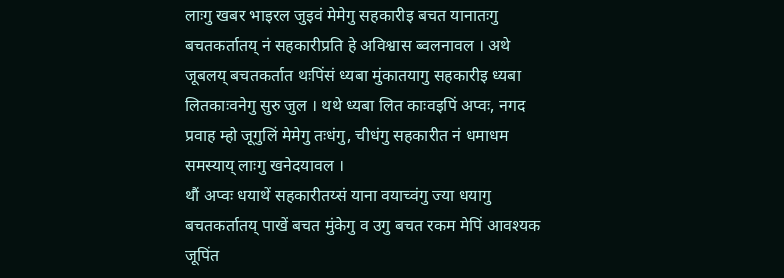लाःगु खबर भाइरल जुइवं मेमेगु सहकारीइ बचत यानातःगु बचतकर्तातय् नं सहकारीप्रति हे अविश्वास ब्वलनावल । अथे जूबलय् बचतकर्तात थःपिंसं ध्यबा मुंकातयागु सहकारीइ ध्यबा लितकाःवनेगु सुरु जुल । थथे ध्यबा लित काःवइपिं अप्वः, नगद प्रवाह म्हो जूगुलिं मेमेगु तःधंगु, चीधंगु सहकारीत नं धमाधम समस्याय् लाःगु खनेदयावल ।
थौं अप्वः धयाथें सहकारीतय्सं याना वयाच्वंगु ज्या धयागु बचतकर्तातय् पाखें बचत मुंकेगु व उगु बचत रकम मेपिं आवश्यक जूपिंत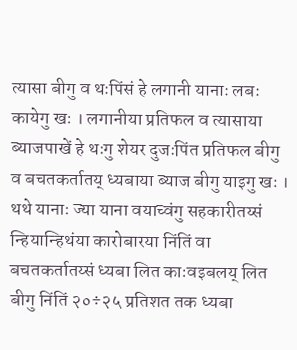त्यासा बीगु व थःपिंसं हे लगानी यानाः लबः कायेगु खः । लगानीया प्रतिफल व त्यासाया ब्याजपाखें हे थःगु शेयर दुजःपिंत प्रतिफल बीगु व बचतकर्तातय् ध्यबाया ब्याज बीगु याइगु खः । थथे यानाः ज्या याना वयाच्वंगु सहकारीतय्सं न्हियान्हिथंया कारोबारया निंतिं वा बचतकर्तातय्सं ध्यबा लित काःवइबलय् लित बीगु निंतिं २०÷२५ प्रतिशत तक ध्यबा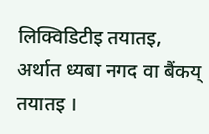लिक्विडिटीइ तयातइ, अर्थात ध्यबा नगद वा बैंकय् तयातइ ।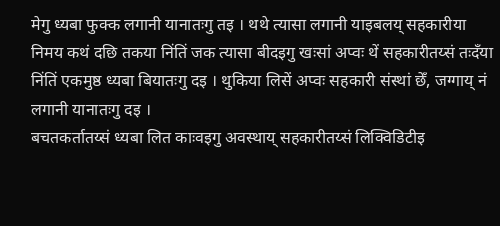मेगु ध्यबा फुक्क लगानी यानातःगु तइ । थथे त्यासा लगानी याइबलय् सहकारीया निमय कथं दछि तकया निंतिं जक त्यासा बीदइगु खःसां अप्वः थें सहकारीतय्सं तःदँया निंतिं एकमुष्ठ ध्यबा बियातःगु दइ । थुकिया लिसें अप्वः सहकारी संस्थां छेँ, जग्गाय् नं लगानी यानातःगु दइ ।
बचतकर्तातय्सं ध्यबा लित काःवइगु अवस्थाय् सहकारीतय्सं लिक्विडिटीइ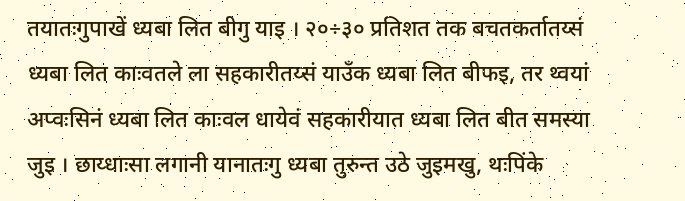तयातःगुपाखें ध्यबा लित बीगु याइ । २०÷३० प्रतिशत तक बचतकर्तातय्सं ध्यबा लित काःवतले ला सहकारीतय्सं याउँक ध्यबा लित बीफइ, तर थ्वयां अप्वःसिनं ध्यबा लित काःवल धायेवं सहकारीयात ध्यबा लित बीत समस्या जुइ । छाय्धाःसा लगानी यानातःगु ध्यबा तुरुन्त उठे जुइमखु, थःपिंके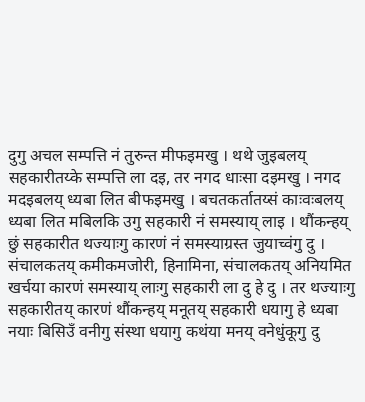दुगु अचल सम्पत्ति नं तुरुन्त मीफइमखु । थथे जुइबलय् सहकारीतय्के सम्पत्ति ला दइ, तर नगद धाःसा दइमखु । नगद मदइबलय् ध्यबा लित बीफइमखु । बचतकर्तातय्सं काःवःबलय् ध्यबा लित मबिलकि उगु सहकारी नं समस्याय् लाइ । थौंकन्हय् छुं सहकारीत थज्याःगु कारणं नं समस्याग्रस्त जुयाच्वंगु दु ।
संचालकतय् कमीकमजोरी, हिनामिना, संचालकतय् अनियमित खर्चया कारणं समस्याय् लाःगु सहकारी ला दु हे दु । तर थज्याःगु सहकारीतय् कारणं थौंकन्हय् मनूतय् सहकारी धयागु हे ध्यबा नयाः बिसिउँ वनीगु संस्था धयागु कथंया मनय् वनेधुंकूगु दु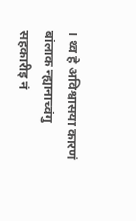। थ्व हे अविश्वासया कारणं बांलाक न्ह्यानाच्वंगु सहकारीइ नं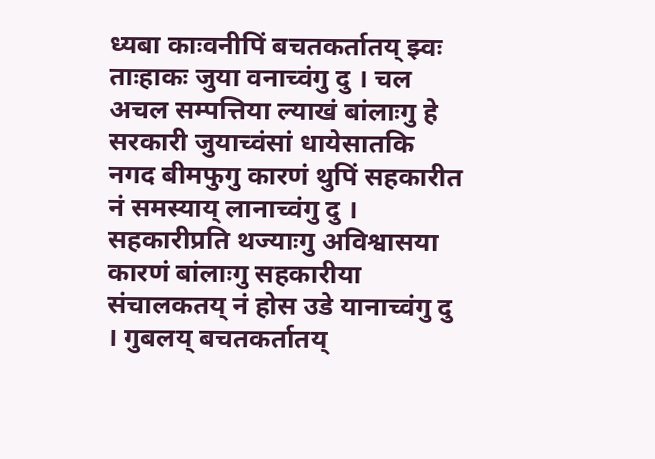ध्यबा काःवनीपिं बचतकर्तातय् झ्वः ताःहाकः जुया वनाच्वंगु दु । चल अचल सम्पत्तिया ल्याखं बांलाःगु हे सरकारी जुयाच्वंसां धायेसातकि नगद बीमफुगु कारणं थुपिं सहकारीत नं समस्याय् लानाच्वंगु दु ।
सहकारीप्रति थज्याःगु अविश्वासया कारणं बांलाःगु सहकारीया संचालकतय् नं होस उडे यानाच्वंगु दु । गुबलय् बचतकर्तातय्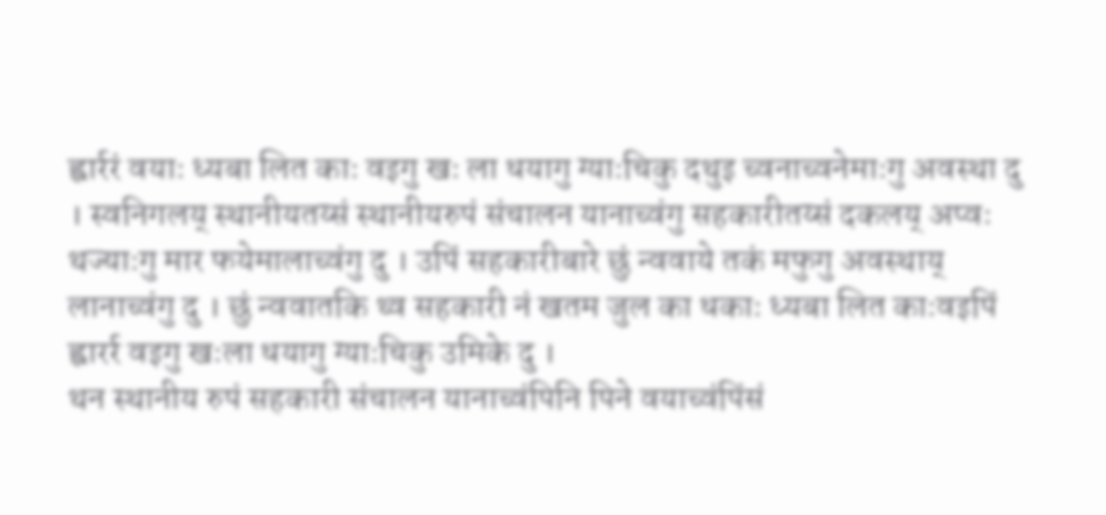ह्वार्ररं वयाः ध्यबा लित काः वइगु खः ला धयागु ग्याःचिकु दथुइ च्वनाच्वनेमाःगु अवस्था दु । स्वनिगलय् स्थानीयतय्सं स्थानीयरुपं संचालन यानाच्वंगु सहकारीतय्सं दकलय् अप्वः थज्याःगु मार फयेमालाच्वंगु दु । उपिं सहकारीबारे छुं न्ववाये तकं मफुगु अवस्थाय् लानाच्वंगु दु । छुं न्ववातकि थ्व सहकारी नं खतम जुल का धकाः ध्यबा लित काःवइपिं ह्वारर्र वइगु खःला धयागु ग्याःचिकु उमिके दु ।
थन स्थानीय रुपं सहकारी संचालन यानाच्वंपिनि पिने वयाच्वंपिंसं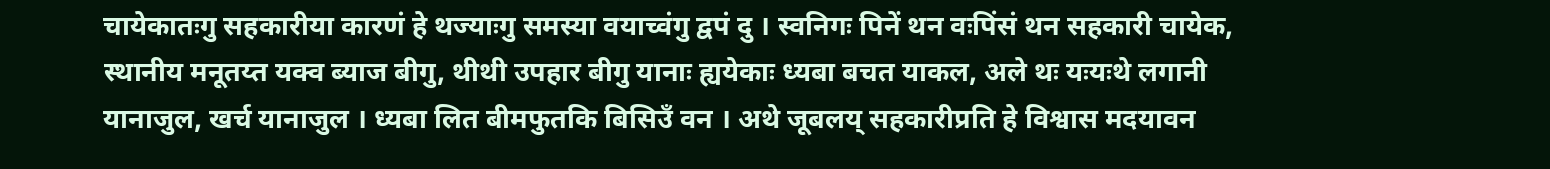चायेकातःगु सहकारीया कारणं हे थज्याःगु समस्या वयाच्वंगु द्वपं दु । स्वनिगः पिनें थन वःपिंसं थन सहकारी चायेक, स्थानीय मनूतय्त यक्व ब्याज बीगु, थीथी उपहार बीगु यानाः ह्ययेकाः ध्यबा बचत याकल, अले थः यःयःथे लगानी यानाजुल, खर्च यानाजुल । ध्यबा लित बीमफुतकि बिसिउँ वन । अथे जूबलय् सहकारीप्रति हे विश्वास मदयावन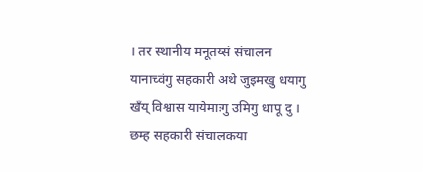। तर स्थानीय मनूतय्सं संचालन यानाच्वंगु सहकारी अथे जुइमखु धयागु खँय् विश्वास यायेमाःगु उमिगु धापू दु । छम्ह सहकारी संचालकया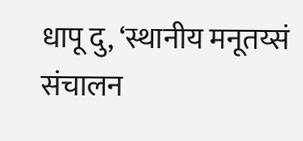धापू दु, ‘स्थानीय मनूतय्सं संचालन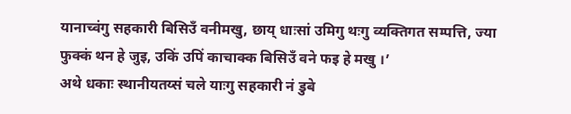यानाच्वंगु सहकारी बिसिउँ वनीमखु, छाय् धाःसां उमिगु थःगु व्यक्तिगत सम्पत्ति, ज्या फुक्कं थन हे जुइ, उकिं उपिं काचाक्क बिसिउँ वने फइ हे मखु ।’
अथे धकाः स्थानीयतय्सं चले याःगु सहकारी नं डुबे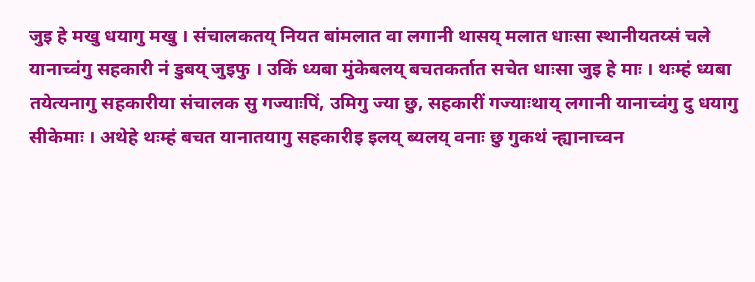जुइ हे मखु धयागु मखु । संचालकतय् नियत बांमलात वा लगानी थासय् मलात धाःसा स्थानीयतय्सं चले यानाच्वंगु सहकारी नं डुबय् जुइफु । उकिं ध्यबा मुंकेबलय् बचतकर्तात सचेत धाःसा जुइ हे माः । थःम्हं ध्यबा तयेत्यनागु सहकारीया संचालक सु गज्याःपिं, उमिगु ज्या छु, सहकारीं गज्याःथाय् लगानी यानाच्वंगु दु धयागु सीकेमाः । अथेहे थःम्हं बचत यानातयागु सहकारीइ इलय् ब्यलय् वनाः छु गुकथं न्ह्यानाच्वन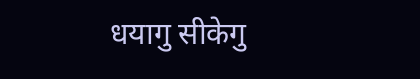धयागु सीकेगु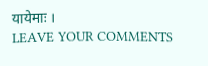यायेमाः ।
LEAVE YOUR COMMENTS